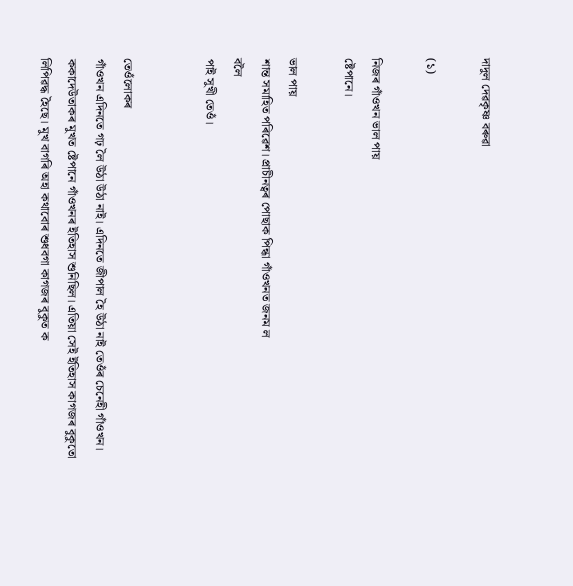দাদুল দেৱকৃষ্ণ বৰুৱা

(১)

নিজৰ গাঁওখন ভাল পায়
ষ্টেপানে।

ভাল পায়
শান্ত সমাহিত পৰিৱেশ। প্ৰাচীনত্বৰ পোছাক পিন্ধা গাঁওখনত জনম ল
বলৈ
পাই সুখী তেওঁ।


তেওঁলোকৰ
গাঁওখন এদিনতে গঢ় লৈ উঠা উঠা নাই। এদিনতে জীপাল হৈ উঠা নাই তেওঁৰ চেনেহী গাঁওখন।
ককাদেউতাকৰ মুখত ষ্টেপানে গাঁওখনৰ ইতিহাস শুনিছিল। এতিয়া সেই ইতিহাস কাগজৰ বুকুতো
লিপিৱদ্ধ হৈছে। মুখ বাগৰি অহা কথাবোৰ শুধবগা কাগজৰ বুকুত ক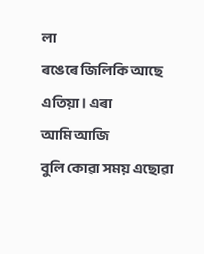লা
ৰঙেৰে জিলিকি আছে এতিয়া। এৰা
আমি আজি
বুলি কোৱা সময় এছোৱা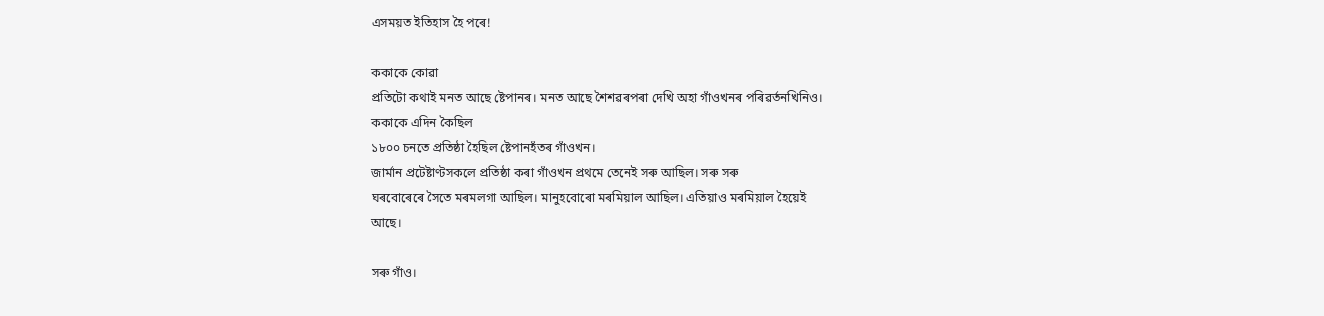এসময়ত ইতিহাস হৈ পৰে!

ককাকে কোৱা
প্ৰতিটো কথাই মনত আছে ষ্টেপানৰ। মনত আছে শৈশৱৰপৰা দেখি অহা গাঁওখনৰ পৰিৱৰ্তনখিনিও।
ককাকে এদিন কৈছিল
১৮০০ চনতে প্ৰতিষ্ঠা হৈছিল ষ্টেপানহঁতৰ গাঁওখন।
জাৰ্মান প্ৰটেষ্টাণ্টসকলে প্ৰতিষ্ঠা কৰা গাঁওখন প্ৰথমে তেনেই সৰু আছিল। সৰু সৰু
ঘৰবোৰেৰে সৈতে মৰমলগা আছিল। মানুহবোৰো মৰমিয়াল আছিল। এতিয়াও মৰমিয়াল হৈয়েই
আছে।

সৰু গাঁও।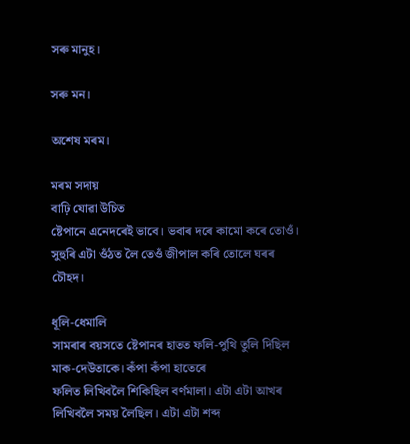সৰু মানুহ।

সৰু মন।

অশেষ মৰম।

মৰম সদায়
বাঢ়ি যোৱা উচিত
ষ্টেপানে এনেদৰেই ভাবে। ভবাৰ দৰে কামো কৰে তোওঁ।
সুহুৰি এটা ওঁঠত লৈ তেওঁ জীপাল কৰি তোলে ঘৰৰ চৌহদ।

ধূলি-ধেমালি
সামৰাৰ বয়সতে ষ্টেপানৰ হাতত ফলি-পুথি তুলি দিছিল মাক-দেউতাকে। কঁপা কঁপা হাতেৰে
ফলিত লিখিবলৈ শিকিছিল বৰ্ণমালা। এটা এটা আখৰ লিখিবলৈ সময় লৈছিল। এটা এটা শব্দ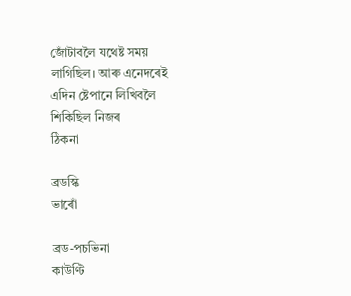জোঁটাবলৈ যথেষ্ট সময় লাগিছিল। আৰু এনেদৰেই এদিন ষ্টেপানে লিখিবলৈ শিকিছিল নিজৰ
ঠিকনা

ব্ৰডস্কি
ভাৰোঁ

ব্ৰড-পচভিনা
কাউণ্টি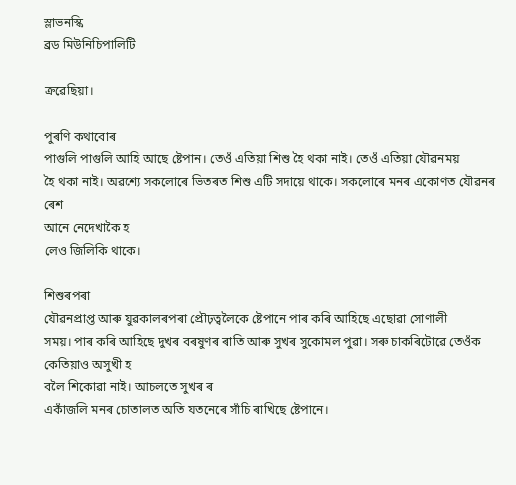স্লাভনস্কি
ব্ৰড মিউনিচিপালিটি

ক্ৰৱেছিয়া।

পুৰণি কথাবোৰ
পাগুলি পাগুলি আহি আছে ষ্টেপান। তেওঁ এতিয়া শিশু হৈ থকা নাই। তেওঁ এতিয়া যৌৱনময়
হৈ থকা নাই। অৱশ্যে সকলোৰে ভিতৰত শিশু এটি সদায়ে থাকে। সকলোৰে মনৰ একোণত যৌৱনৰ ৰেশ
আনে নেদেখাকৈ হ
লেও জিলিকি থাকে।

শিশুৰপৰা
যৌৱনপ্ৰাপ্ত আৰু যুৱকালৰপৰা প্ৰৌঢ়ত্বলৈকে ষ্টেপানে পাৰ কৰি আহিছে এছোৱা সোণালী
সময়। পাৰ কৰি আহিছে দুখৰ বৰষুণৰ ৰাতি আৰু সুখৰ সুকোমল পুৱা। সৰু চাকৰিটোৱে তেওঁক
কেতিয়াও অসুখী হ
বলৈ শিকোৱা নাই। আচলতে সুখৰ ৰ
একাঁজলি মনৰ চোতালত অতি যতনেৰে সাঁচি ৰাখিছে ষ্টেপানে।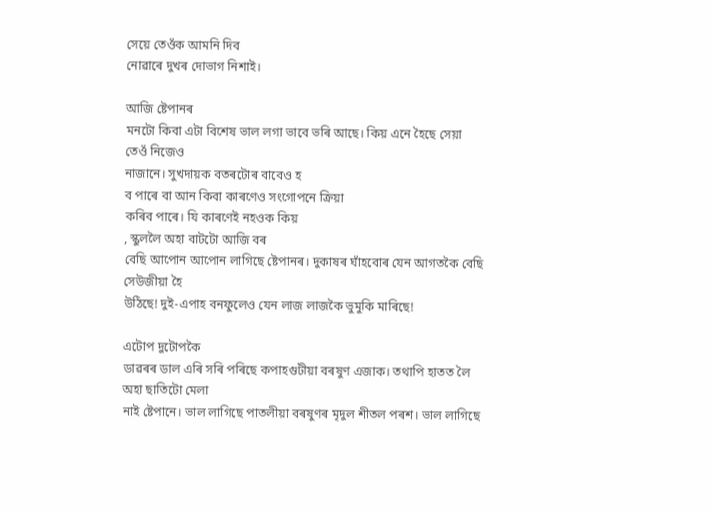সেয়ে তেওঁক আমনি দিব
নোৱাৰে দুখৰ দোভাগ নিশাই।

আজি ষ্টেপানৰ
মনটো কিবা এটা বিশেষ ভাল লগা ভাবে ভৰি আছে। কিয় এনে হৈছে সেয়া তেওঁ নিজেও
নাজানে। সুখদায়ক বতৰটোৰ বাবেও হ
ব পাৰে বা আন কিবা কাৰণেও সংগোপনে ক্ৰিয়া
কৰিব পাৰে। যি কাৰণেই নহওক কিয়
, স্কুললৈ অহা বাটটো আজি বৰ
বেছি আপোন আপোন লাগিছে ষ্টেপানৰ। দুকাষৰ ঘাঁহবোৰ যেন আগতকৈ বেছি সেউজীয়া হৈ
উঠিছে! দুই-এপাহ বনফুলেও যেন লাজ লাজকৈ ভুমুকি মাৰিছে!

এটোপ দুটোপকৈ
ডাৱৰৰ ডাল এৰি সৰি পৰিছে কপাহগুটীয়া বৰষুণ এজাক। তথাপি হাতত লৈ অহা ছাতিটো মেলা
নাই ষ্টেপানে। ভাল লাগিছে পাতলীয়া বৰষুণৰ মৃদুল শীতল পৰশ। ভাল লাগিছে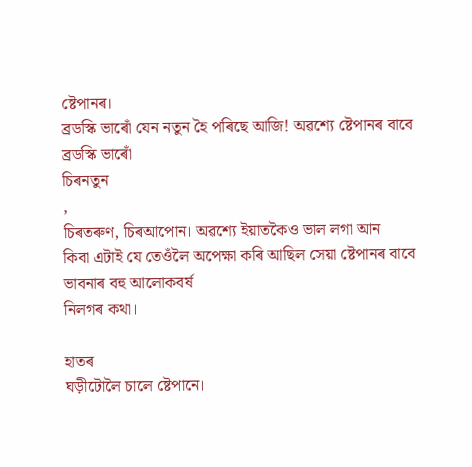ষ্টেপানৰ।
ব্ৰডস্কি ভাৰোঁ যেন নতুন হৈ পৰিছে আজি! অৱশ্যে ষ্টেপানৰ বাবে ব্ৰডস্কি ভাৰোঁ
চিৰনতুন
,
চিৰতৰুণ, চিৰআপোন। অৱশ্যে ইয়াতকৈও ভাল লগা আন
কিবা এটাই যে তেওঁলৈ অপেক্ষা কৰি আছিল সেয়া ষ্টেপানৰ বাবে ভাবনাৰ বহু আলোকবৰ্ষ
নিলগৰ কথা।

হাতৰ
ঘড়ীটোলৈ চালে ষ্টেপানে।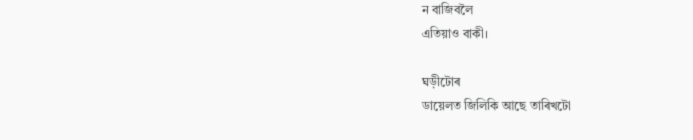ন বাজিবলৈ
এতিয়াও বাকী।

ঘড়ীটোৰ
ডায়েলত জিলিকি আছে তাৰিখটো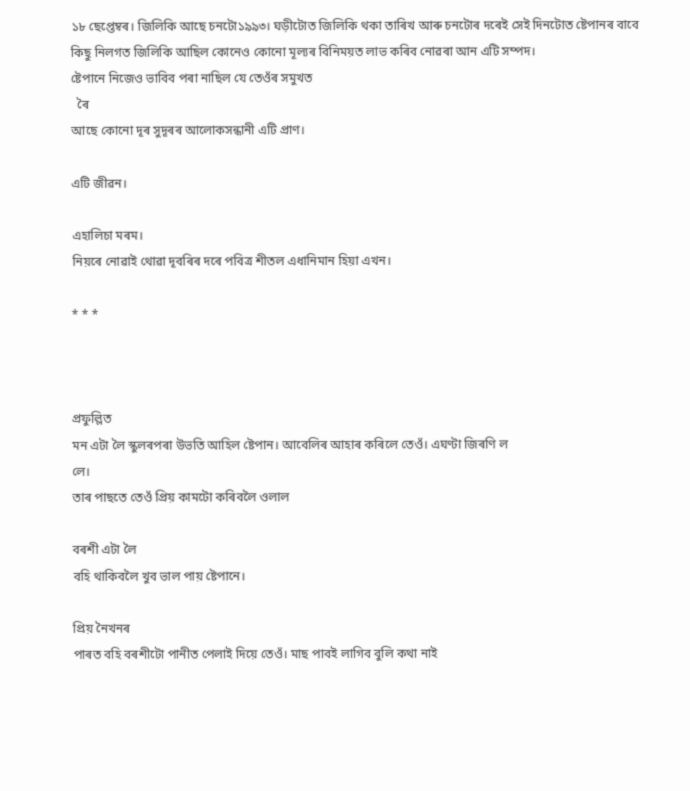১৮ ছেপ্তেম্বৰ। জিলিকি আছে চনটো১৯৯৩। ঘড়ীটোত জিলিকি থকা তাৰিখ আৰু চনটোৰ দৰেই সেই দিনটোত ষ্টেপানৰ বাবে
কিছু নিলগত জিলিকি আছিল কোনেও কোনো মূল্যৰ বিনিময়ত লাভ কৰিব নোৱৰা আন এটি সম্পদ।
ষ্টেপানে নিজেও ভাবিব পৰা নাছিল যে তেওঁৰ সমুখত
  ৰৈ
আছে কোনো দূৰ সুদূৰৰ আলোকসন্ধানী এটি প্ৰাণ।

এটি জীৱন।

এহালিচা মৰম।
নিয়ৰে নোৱাই থোৱা দূবৰিৰ দৰে পবিত্ৰ শীতল এধানিমান হিয়া এখন।

* * *



প্ৰফুল্লিত
মন এটা লৈ স্কুলৰপৰা উভতি আহিল ষ্টেপান। আবেলিৰ আহাৰ কৰিলে তেওঁ। এঘণ্টা জিৰণি ল
লে।
তাৰ পাছতে তেওঁ প্ৰিয় কামটো কৰিবলৈ ওলাল

বৰশী এটা লৈ
বহি থাকিবলৈ খুব ভাল পায় ষ্টেপানে।

প্ৰিয় নৈখনৰ
পাৰত বহি বৰশীটো পানীত পেলাই দিয়ে তেওঁ। মাছ পাবই লাগিব বুলি কথা নাই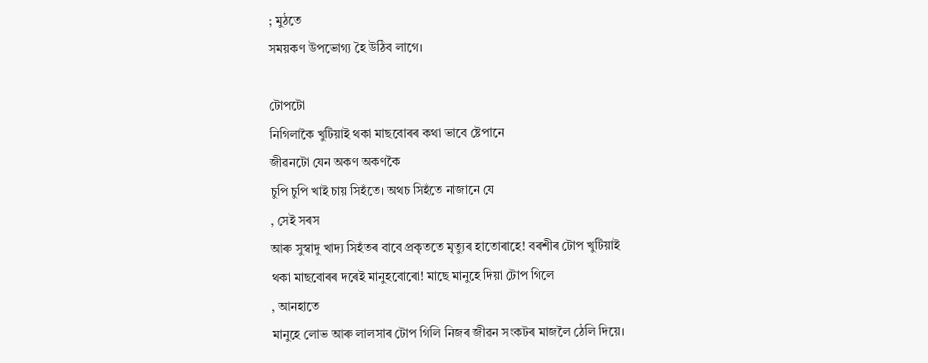; মুঠতে
সময়কণ উপভোগ্য হৈ উঠিব লাগে।

টোপটো
নিগিলাকৈ খুটিয়াই থকা মাছবোৰৰ কথা ভাবে ষ্টেপানে
জীৱনটো যেন অকণ অকণকৈ
চুপি চুপি খাই চায় সিহঁতে। অথচ সিহঁতে নাজানে যে
, সেই সৰস
আৰু সুস্বাদু খাদ্য সিহঁতৰ বাবে প্ৰকৃততে মৃত্যুৰ হাতোৰাহে! বৰশীৰ টোপ খুটিয়াই
থকা মাছবোৰৰ দৰেই মানুহবোৰো! মাছে মানুহে দিয়া টোপ গিলে
, আনহাতে
মানুহে লোভ আৰু লালসাৰ টোপ গিলি নিজৰ জীৱন সংকটৰ মাজলৈ ঠেলি দিয়ে।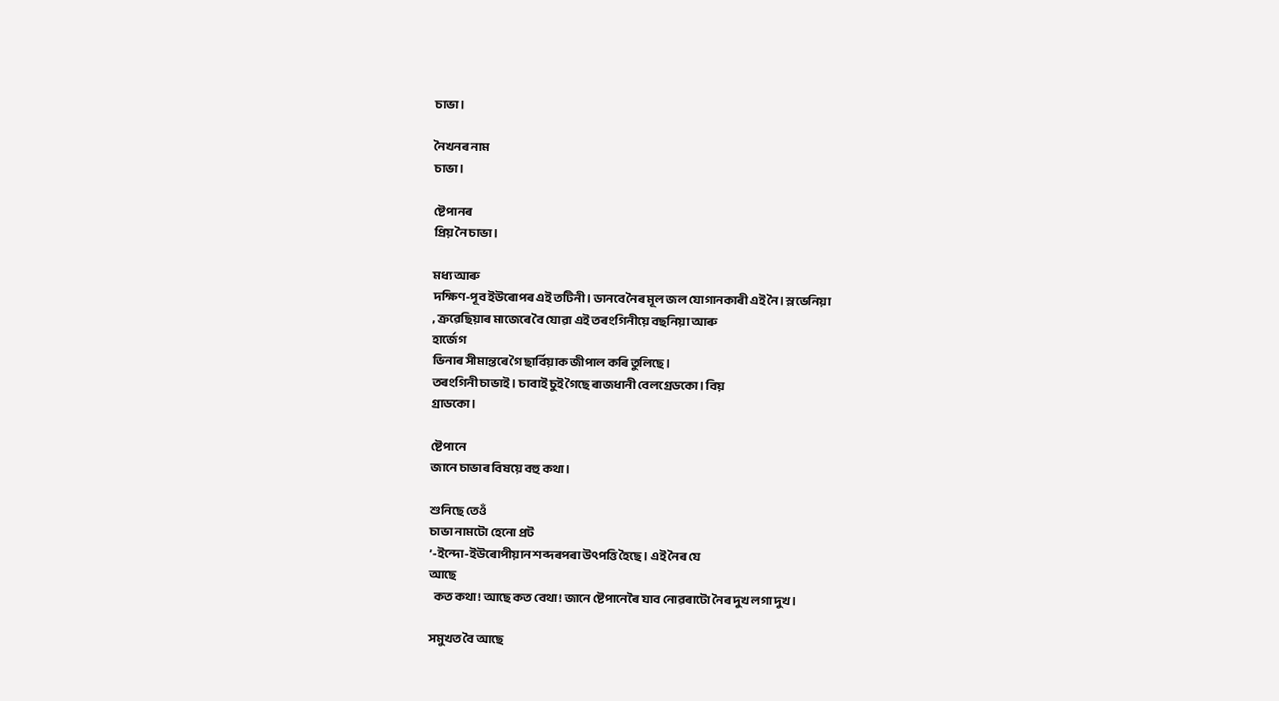চাভা।

নৈখনৰ নাম
চাভা।

ষ্টেপানৰ
প্ৰিয় নৈ চাভা।

মধ্য আৰু
দক্ষিণ-পূব ইউৰোপৰ এই তটিনী। ডানবে নৈৰ মূল জল যোগানকাৰী এই নৈ। স্লভেনিয়া
, ক্ৰৱেছিয়াৰ মাজেৰে বৈ যোৱা এই তৰংগিনীয়ে বছনিয়া আৰু
হাৰ্জেগ
ভিনাৰ সীমান্তৰে গৈ ছাৰ্বিয়াক জীপাল কৰি তুলিছে।
তৰংগিনী চাভাই। চাবাই চুই গৈছে ৰাজধানী বেলগ্ৰেডকো। বিয়
গ্ৰাডকো।

ষ্টেপানে
জানে চাভাৰ বিষয়ে বহু কথা।

শুনিছে তেওঁ
চাভা নামটো হেনো প্ৰট
’-ইন্দো-ইউৰোপীয়ান শব্দৰপৰা উৎপত্তি হৈছে। এই নৈৰ যে
আছে
  কত কথা! আছে কত বেথা! জানে ষ্টেপানেৰৈ যাব নোৱৰাটো নৈৰ দুখ লগা দুখ।

সমুখত বৈ আছে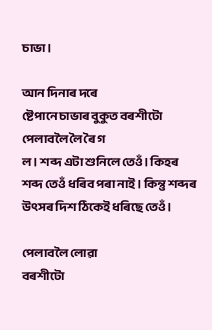চাভা।

আন দিনাৰ দৰে
ষ্টেপানে চাভাৰ বুকুত বৰশীটো পেলাবলৈ লৈ ৰৈ গ
ল। শব্দ এটা শুনিলে তেওঁ। কিহৰ
শব্দ তেওঁ ধৰিব পৰা নাই। কিন্তু শব্দৰ উৎসৰ দিশ ঠিকেই ধৰিছে তেওঁ।

পেলাবলৈ লোৱা
বৰশীটো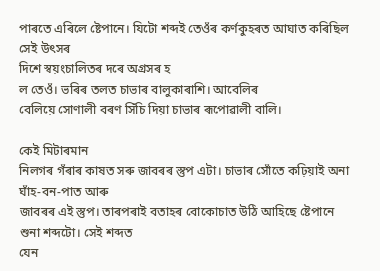পাৰতে এৰিলে ষ্টেপানে। যিটো শব্দই তেওঁৰ কৰ্ণকুহৰত আঘাত কৰিছিল সেই উৎসৰ
দিশে স্বয়ংচালিতৰ দৰে অগ্ৰসৰ হ
ল তেওঁ। ভৰিৰ তলত চাভাৰ বালুকাৰাশি। আবেলিৰ
বেলিয়ে সোণালী বৰণ সিঁচি দিয়া চাভাৰ ৰূপোৱালী বালি।

কেই মিটাৰমান
নিলগৰ গঁৰাৰ কাষত সৰু জাবৰৰ স্তুপ এটা। চাভাৰ সোঁতে কঢ়িয়াই অনা ঘাঁহ-বন-পাত আৰু
জাবৰৰ এই স্তুপ। তাৰপৰাই বতাহৰ বোকোচাত উঠি আহিছে ষ্টেপানে শুনা শব্দটো। সেই শব্দত
যেন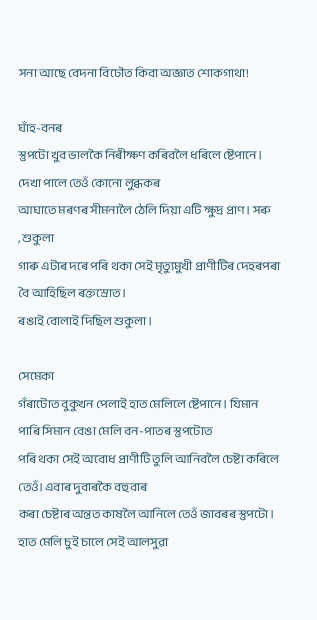সনা আছে বেদনা বিঢৌত কিবা অজ্ঞাত শোকগাথা!

ঘাঁহ-বনৰ
স্তুপটো খুব ভালকৈ নিৰীক্ষণ কৰিবলৈ ধৰিলে ষ্টেপানে। দেখা পালে তেওঁ কোনো লুব্ধকৰ
আঘাতে মৰণৰ সীমনালৈ ঠেলি দিয়া এটি ক্ষুদ্ৰ প্ৰাণ। সৰু
, শুকুলা
গাৰু এটাৰ দৰে পৰি থকা সেই মৃত্যুমুখী প্ৰাণীটিৰ দেহৰপৰা বৈ আহিছিল ৰক্তস্ৰোত।
ৰঙাই বোলাই দিছিল শুকুলা।

সেমেকা
গঁৰাটোত বুকুখন পেলাই হাত মেলিলে ষ্টেপানে। যিমান পাৰি সিমান বেঙা মেলি বন-পাতৰ স্তুপটোত
পৰি থকা সেই অবোধ প্ৰাণীটি তুলি আনিবলৈ চেষ্টা কৰিলে তেওঁ। এবাৰ দুবাৰকৈ বহুবাৰ
কৰা চেষ্টাৰ অন্তত কাষলৈ আনিলে তেওঁ জাবৰৰ স্তুপটো। হাত মেলি চুই চালে সেই আলসুৱা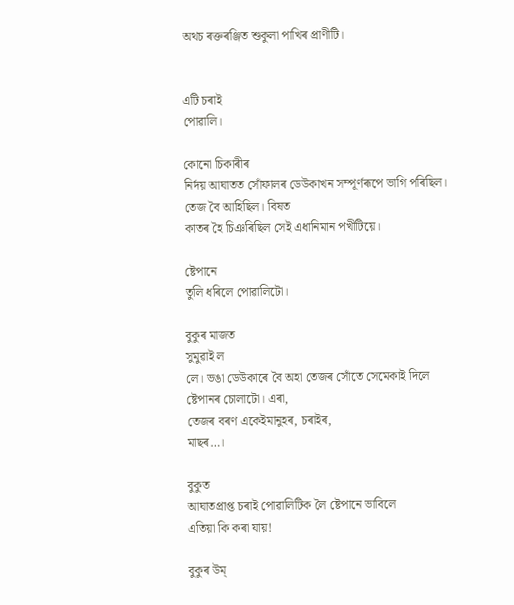অথচ ৰক্তৰঞ্জিত শুকুলা পাখিৰ প্ৰাণীটি।


এটি চৰাই
পোৱালি।

কোনো চিকাৰীৰ
নিৰ্দয় আঘাতত সোঁফালৰ ডেউকাখন সম্পূৰ্ণৰূপে ভাগি পৰিছিল। তেজ বৈ আহিছিল। বিষত
কাতৰ হৈ চিঞৰিছিল সেই এধানিমান পখীটিয়ে।

ষ্টেপানে
তুলি ধৰিলে পোৱালিটো।

বুকুৰ মাজত
সুমুৱাই ল
লে। ভঙা ডেউকাৰে বৈ অহা তেজৰ সোঁতে সেমেকাই দিলে ষ্টেপানৰ চোলাটো। এৰা,
তেজৰ বৰণ একেইমানুহৰ, চৰাইৰ,
মাছৰ…।

বুকুত
আঘাতপ্ৰাপ্ত চৰাই পোৱালিটিক লৈ ষ্টেপানে ভাবিলে
এতিয়া কি কৰা যায়!

বুকুৰ উম্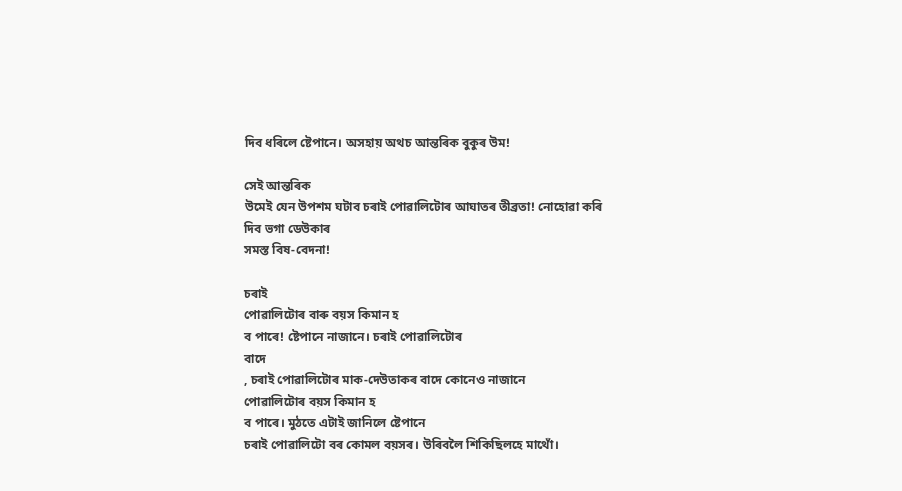দিব ধৰিলে ষ্টেপানে। অসহায় অথচ আন্তৰিক বুকুৰ উম!

সেই আন্তৰিক
উমেই যেন উপশম ঘটাব চৰাই পোৱালিটোৰ আঘাতৰ তীব্ৰতা! নোহোৱা কৰি দিব ভগা ডেউকাৰ
সমস্ত বিষ-বেদনা!

চৰাই
পোৱালিটোৰ বাৰু বয়স কিমান হ
ব পাৰে! ষ্টেপানে নাজানে। চৰাই পোৱালিটোৰ
বাদে
, চৰাই পোৱালিটোৰ মাক-দেউতাকৰ বাদে কোনেও নাজানে
পোৱালিটোৰ বয়স কিমান হ
ব পাৰে। মুঠতে এটাই জানিলে ষ্টেপানে
চৰাই পোৱালিটো বৰ কোমল বয়সৰ। উৰিবলৈ শিকিছিলহে মাথোঁ।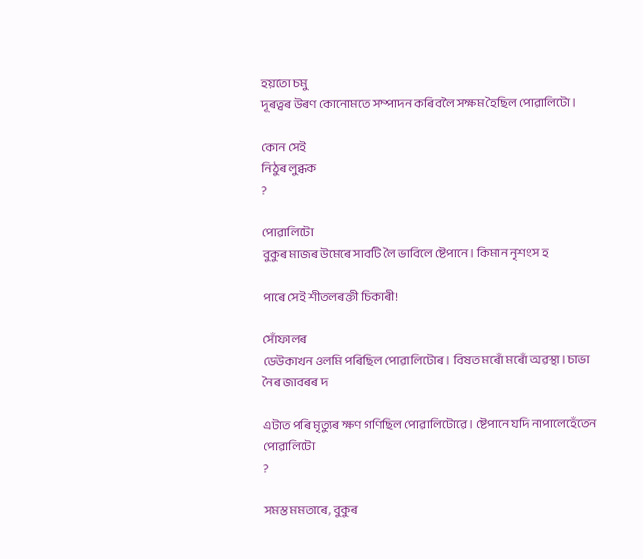হয়তো চমু
দূৰত্বৰ উৰণ কোনোমতে সম্পাদন কৰিবলৈ সক্ষম হৈছিল পোৱালিটো।

কোন সেই
নিঠুৰ লুব্ধক
?

পোৱালিটো
বুকুৰ মাজৰ উমেৰে সাবটি লৈ ভাবিলে ষ্টেপানে। কিমান নৃশংস হ

পাৰে সেই শীতলৰক্তী চিকাৰী!

সোঁফালৰ
ডেউকাখন ওলমি পৰিছিল পোৱালিটোৰ। বিষত মৰোঁ মৰোঁ অৱস্থা। চাভা নৈৰ জাবৰৰ দ

এটাত পৰি মৃত্যুৰ ক্ষণ গণিছিল পোৱালিটোৱে। ষ্টেপানে যদি নাপালেহেঁতেন পোৱালিটো
?

সমস্ত মমতাৰে, বুকুৰ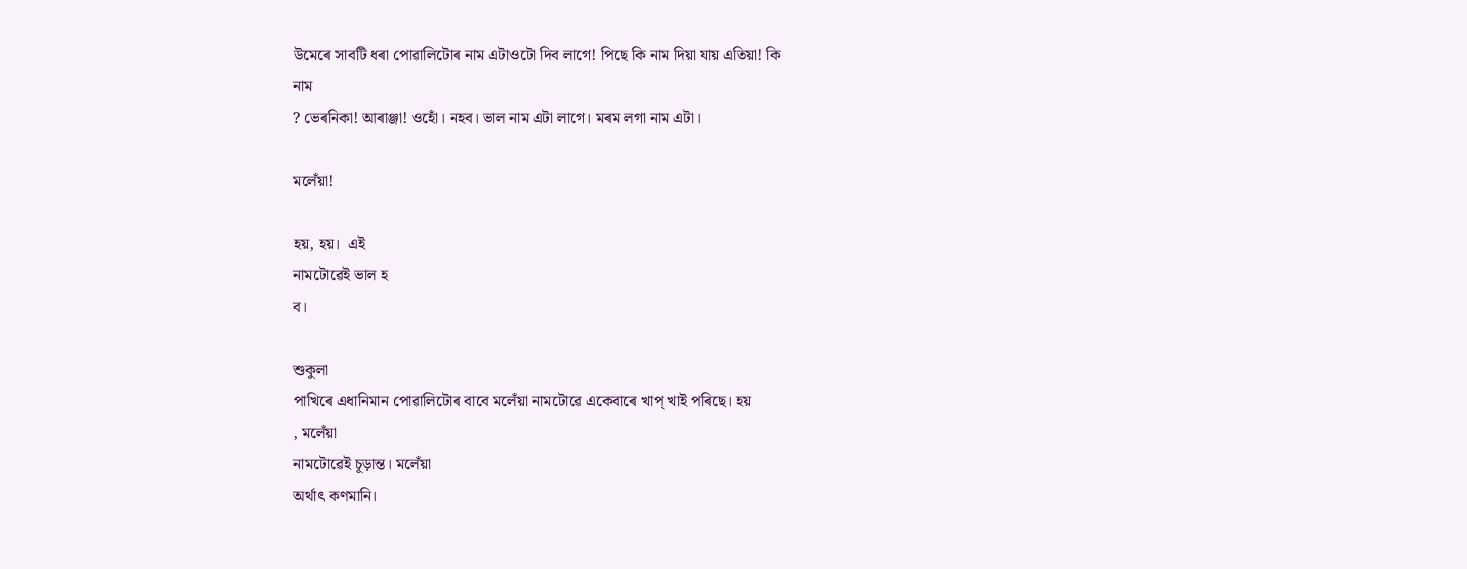উমেৰে সাবটি ধৰা পোৱালিটোৰ নাম এটাওটো দিব লাগে! পিছে কি নাম দিয়া যায় এতিয়া! কি
নাম
? ভেৰনিকা! আৰাঞ্জা! ওহোঁ। নহব। ভাল নাম এটা লাগে। মৰম লগা নাম এটা।

মলেঁয়া!

হয়, হয়।  এই
নামটোৱেই ভাল হ
ব।

শুকুলা
পাখিৰে এধানিমান পোৱালিটোৰ বাবে মলেঁয়া নামটোৱে একেবাৰে খাপ্ খাই পৰিছে। হয়
, মলেঁয়া
নামটোৱেই চূড়ান্ত। মলেঁয়া
অৰ্থাৎ কণমানি।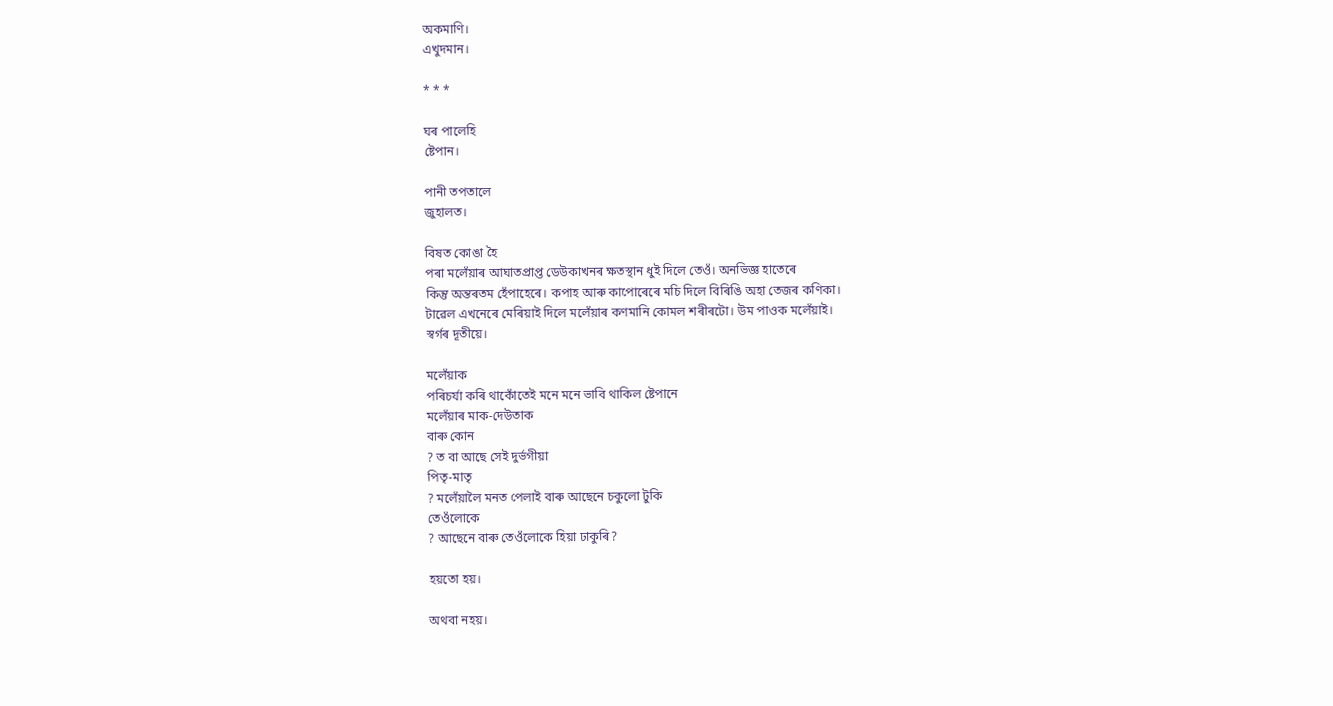অকমাণি।
এখুদমান।

* * *

ঘৰ পালেহি
ষ্টেপান।

পানী তপতালে
জুহালত।

বিষত কোঙা হৈ
পৰা মলেঁয়াৰ আঘাতপ্ৰাপ্ত ডেউকাখনৰ ক্ষতস্থান ধুই দিলে তেওঁ। অনভিজ্ঞ হাতেৰে
কিন্তু অন্তৰতম হেঁপাহেৰে। কপাহ আৰু কাপোৰেৰে মচি দিলে বিৰিঙি অহা তেজৰ কণিকা।
টাৱেল এখনেৰে মেৰিয়াই দিলে মলেঁয়াৰ কণমানি কোমল শৰীৰটো। উম পাওক মলেঁয়াই।
স্বৰ্গৰ দূতীয়ে।

মলেঁয়াক
পৰিচৰ্যা কৰি থাকোঁতেই মনে মনে ভাবি থাকিল ষ্টেপানে
মলেঁয়াৰ মাক-দেউতাক
বাৰু কোন
? ত বা আছে সেই দুৰ্ভগীয়া
পিতৃ-মাতৃ
? মলেঁয়ালৈ মনত পেলাই বাৰু আছেনে চকুলো টুকি
তেওঁলোকে
? আছেনে বাৰু তেওঁলোকে হিয়া ঢাকুৰি?

হয়তো হয়।

অথবা নহয়।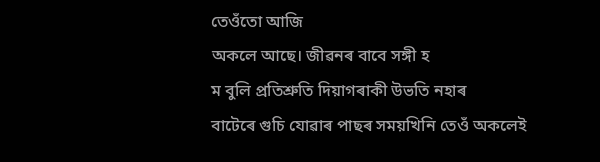তেওঁতো আজি
অকলে আছে। জীৱনৰ বাবে সঙ্গী হ
ম বুলি প্ৰতিশ্ৰুতি দিয়াগৰাকী উভতি নহাৰ
বাটেৰে গুচি যোৱাৰ পাছৰ সময়খিনি তেওঁ অকলেই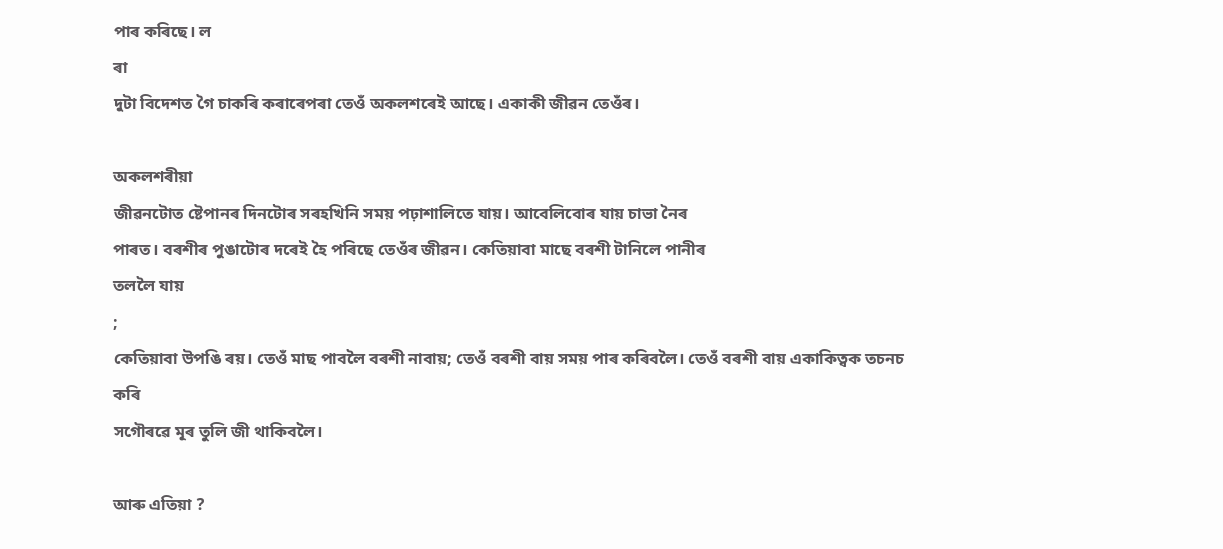পাৰ কৰিছে। ল
ৰা
দুটা বিদেশত গৈ চাকৰি কৰাৰেপৰা তেওঁ অকলশৰেই আছে। একাকী জীৱন তেওঁৰ।

অকলশৰীয়া
জীৱনটোত ষ্টেপানৰ দিনটোৰ সৰহখিনি সময় পঢ়াশালিতে যায়। আবেলিবোৰ যায় চাভা নৈৰ
পাৰত। বৰশীৰ পুঙাটোৰ দৰেই হৈ পৰিছে তেওঁৰ জীৱন। কেতিয়াবা মাছে বৰশী টানিলে পানীৰ
তললৈ যায়
;
কেতিয়াবা উপঙি ৰয়। তেওঁ মাছ পাবলৈ বৰশী নাবায়; তেওঁ বৰশী বায় সময় পাৰ কৰিবলৈ। তেওঁ বৰশী বায় একাকিত্বক তচনচ কৰি
সগৌৰৱে মূৰ তুলি জী থাকিবলৈ।

আৰু এতিয়া ?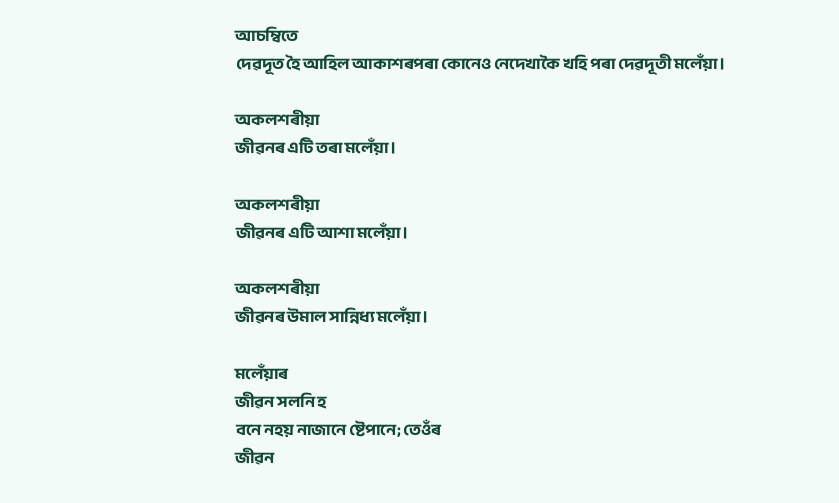আচম্বিতে
দেৱদূত হৈ আহিল আকাশৰপৰা কোনেও নেদেখাকৈ খহি পৰা দেৱদূতী মলেঁয়া।

অকলশৰীয়া
জীৱনৰ এটি তৰা মলেঁয়া।

অকলশৰীয়া
জীৱনৰ এটি আশা মলেঁয়া।

অকলশৰীয়া
জীৱনৰ উমাল সান্নিধ্য মলেঁয়া।

মলেঁয়াৰ
জীৱন সলনি হ
বনে নহয় নাজানে ষ্টেপানে; তেওঁৰ
জীৱন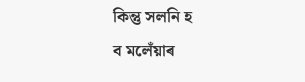কিন্তু সলনি হ
ব মলেঁয়াৰ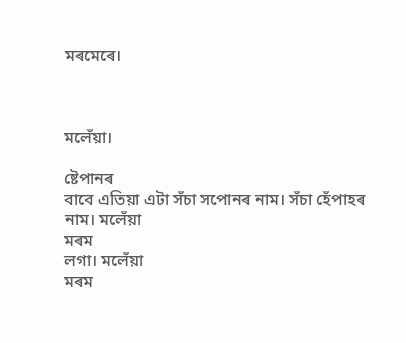মৰমেৰে।



মলেঁয়া।

ষ্টেপানৰ
বাবে এতিয়া এটা সঁচা সপোনৰ নাম। সঁচা হেঁপাহৰ নাম। মলেঁয়া
মৰম
লগা। মলেঁয়া
মৰম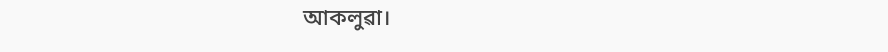আকলুৱা।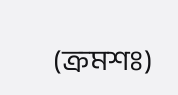(ক্ৰমশঃ)